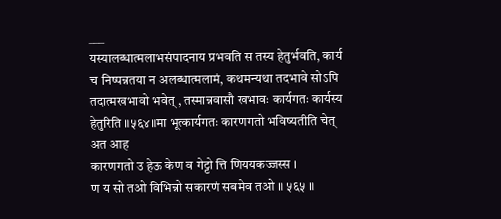___
यस्यालब्धात्मलाभसंपादनाय प्रभवति स तस्य हेतुर्भवति, कार्य च निष्पन्नतया न अलब्धात्मलामं, कथमन्यथा तदभावे सोऽपि तदात्मखभावो भवेत् , तस्मान्नवासौ खभावः कार्यगतः कार्यस्य हेतुरिति ॥५६४॥मा भूत्कार्यगतः कारणगतो भविष्यतीति चेत् अत आह
कारणगतो उ हेऊ केण व गेट्टो त्ति णिययकज्जस्स ।
ण य सो तओ विभिन्नो सकारणं सबमेव तओ ॥ ५६५ ॥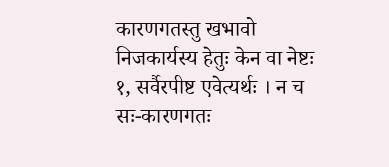कारणगतस्तु खभावो निजकार्यस्य हेतुः केन वा नेष्टः १, सर्वैरपीष्ट एवेत्यर्थः । न च सः-कारणगतः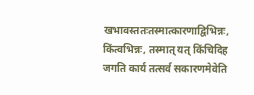खभावस्ततःतस्मात्कारणाद्विभिन्नः, किंत्वभिन्नः, तस्मात् यत् किंचिदिह जगति कार्य तत्सर्व सकारणमेवेति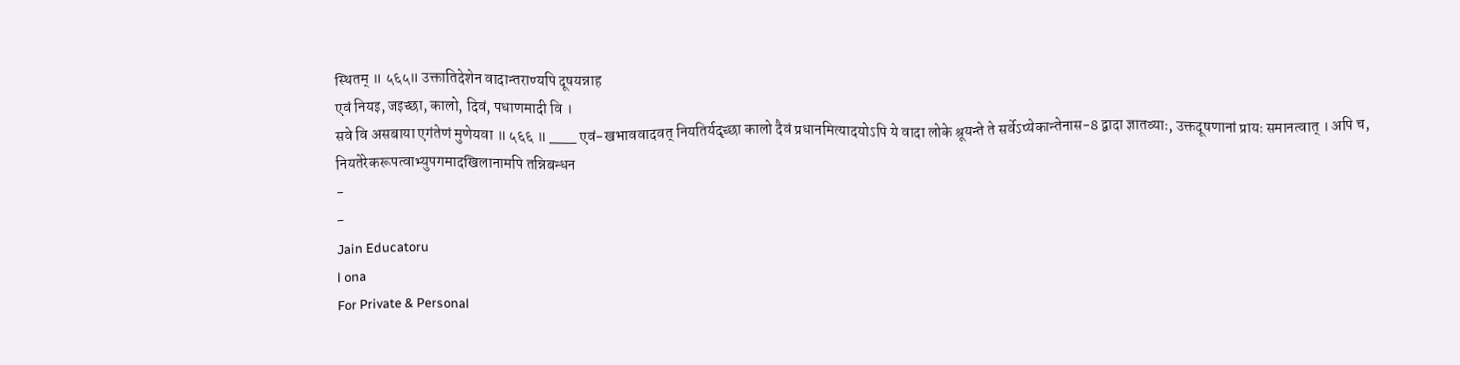स्थितम् ॥ ५६५॥ उक्तातिदेशेन वादान्तराण्यपि दूषयन्नाह
एवं नियइ, जइच्छा, कालो, दिवं, पधाणमादी वि ।
सवे वि असबाया एगंतेणं मुणेयवा ॥ ५६६ ॥ ___ एवं-खभाववादवत् नियतिर्यदृच्छा कालो दैवं प्रधानमित्यादयोऽपि ये वादा लोके श्रूयन्ते ते सर्वेऽप्येकान्तेनास-8 द्वादा ज्ञातव्याः, उक्तदूषणानां प्रायः समानत्वात् । अपि च, नियतेरेकरूपत्वाभ्युपगमादखिलानामपि तन्निबन्धन
-
-
Jain Educatoru
l ona
For Private & Personal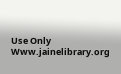Use Only
Www.jainelibrary.org